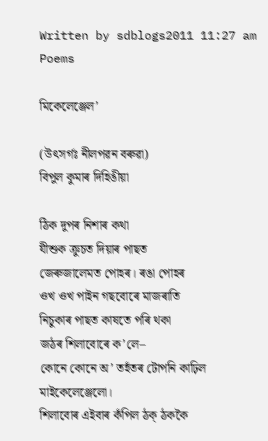Written by sdblogs2011 11:27 am Poems

মিকেলেঞ্জেল’

(উৎসৰ্গঃ নীলপৱন বৰুৱা)
বিপুল কুমাৰ দিহিঙীয়া

ঠিক দুপৰ নিশাৰ কথা
যীশুক ক্ৰুচত দিয়াৰ পাছত
জেৰুজালেমত পোহৰ। ৰঙা পোহৰ
ওখ ওখ পাইন গছবোৰে মাজৰাতি
নিচুকাৰ পাছত কাষতে পৰি থকা
জঠৰ শিলাবোৰে ক’লে–
কোনে কোনে অ’ তহঁতৰ টোপনি কাঢ়িল
মাইকেলেঞ্জেলো।
শিলাবোৰ এইবাৰ কঁপিল ঠক্ ঠককৈ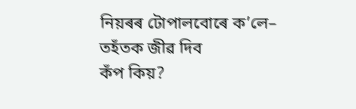নিয়ৰৰ টোপালবোৰে ক’লে–
তহঁতক জীৱ দিব
কঁপ কিয়?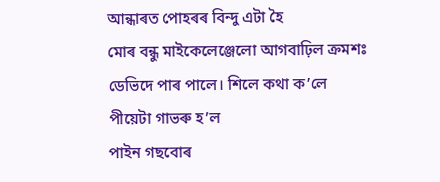আন্ধাৰত পোহৰৰ বিন্দু এটা হৈ
মোৰ বন্ধু মাইকেলেঞ্জেলো আগবাঢ়িল ক্ৰমশঃ
ডেভিদে পাৰ পালে। শিলে কথা ক’লে
পীয়েটা গাভৰু হ’ল
পাইন গছবোৰ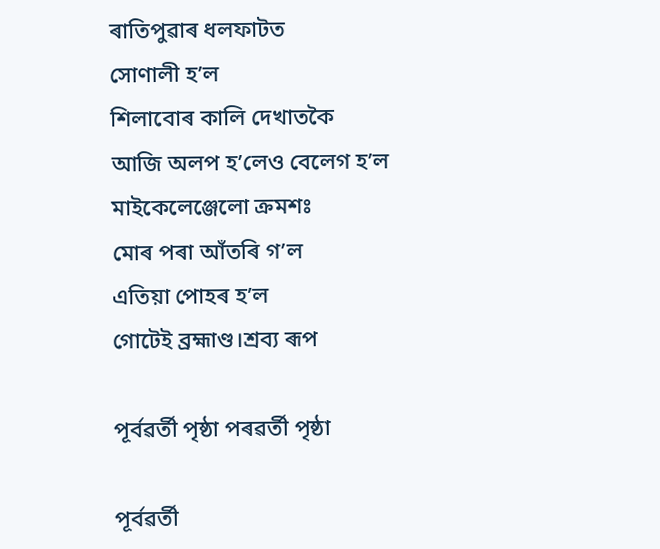ৰাতিপুৱাৰ ধলফাটত
সোণালী হ’ল
শিলাবোৰ কালি দেখাতকৈ
আজি অলপ হ’লেও বেলেগ হ’ল
মাইকেলেঞ্জেলো ক্ৰমশঃ
মোৰ পৰা আঁতৰি গ’ল
এতিয়া পোহৰ হ’ল
গোটেই ব্ৰহ্মাণ্ড।শ্ৰব্য ৰূপ

পূৰ্বৱৰ্তী পৃষ্ঠা পৰৱৰ্তী পৃষ্ঠা

পূৰ্বৱৰ্তী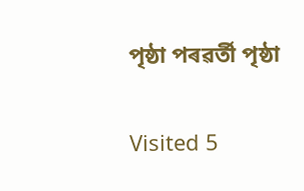পৃষ্ঠা পৰৱৰ্তী পৃষ্ঠা

Visited 5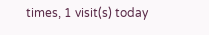times, 1 visit(s) today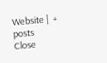Website |  + posts
Close